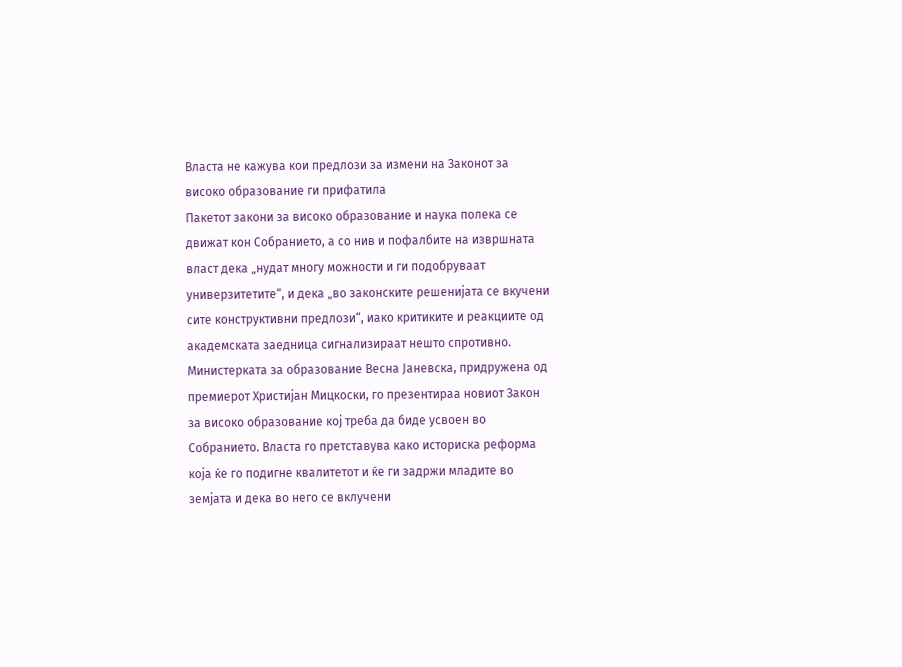Власта не кажува кои предлози за измени на Законот за високо образование ги прифатила
Пакетот закони за високо образование и наука полека се движат кон Собранието, а со нив и пофалбите на извршната власт дека „нудат многу можности и ги подобруваат универзитетите“, и дека „во законските решенијата се вкучени сите конструктивни предлози“, иако критиките и реакциите од академската заедница сигнализираат нешто спротивно.
Министерката за образование Весна Јаневска, придружена од премиерот Христијан Мицкоски, го презентираа новиот Закон за високо образование кој треба да биде усвоен во Собранието. Власта го претставува како историска реформа која ќе го подигне квалитетот и ќе ги задржи младите во земјата и дека во него се вклучени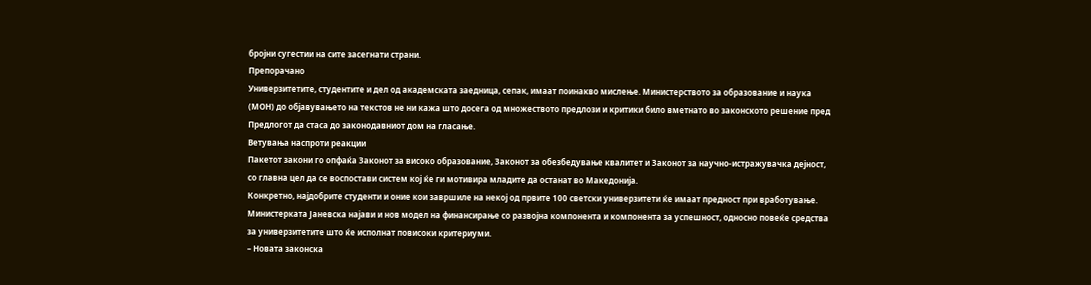бројни сугестии на сите засегнати страни.
Препорачано
Универзитетите, студентите и дел од академската заедница, сепак, имаат поинакво мислење. Министерството за образование и наука (МОН) до објавувањето на текстов не ни кажа што досега од множеството предлози и критики било вметнато во законското решение пред Предлогот да стаса до законодавниот дом на гласање.
Ветувања наспроти реакции
Пакетот закони го опфаќа Законот за високо образование, Законот за обезбедување квалитет и Законот за научно-истражувачка дејност, со главна цел да се воспостави систем кој ќе ги мотивира младите да останат во Македонија.
Конкретно, најдобрите студенти и оние кои завршиле на некој од првите 100 светски универзитети ќе имаат предност при вработување. Министерката Јаневска најави и нов модел на финансирање со развојна компонента и компонента за успешност, односно повеќе средства за универзитетите што ќе исполнат повисоки критериуми.
– Новата законска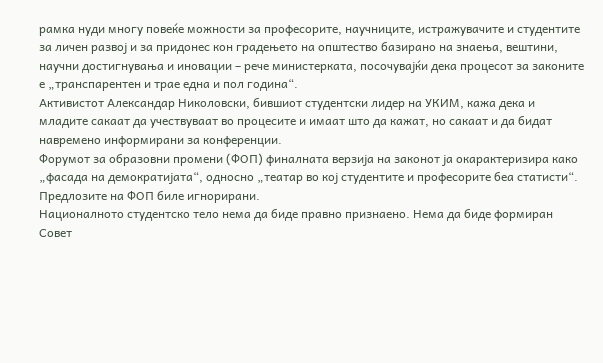рамка нуди многу повеќе можности за професорите, научниците, истражувачите и студентите за личен развој и за придонес кон градењето на општество базирано на знаења, вештини, научни достигнувања и иновации – рече министерката, посочувајќи дека процесот за законите е „транспарентен и трае една и пол година“.
Активистот Александар Николовски, бившиот студентски лидер на УКИМ, кажа дека и младите сакаат да учествуваат во процесите и имаат што да кажат, но сакаат и да бидат навремено информирани за конференции.
Форумот за образовни промени (ФОП) финалната верзија на законот ја окарактеризира како „фасада на демократијата“, односно „театар во кој студентите и професорите беа статисти“. Предлозите на ФОП биле игнорирани.
Националното студентско тело нема да биде правно признаено. Нема да биде формиран Совет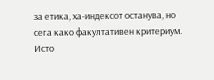за етика, ха-индексот останува, но сега како факултативен критериум. Исто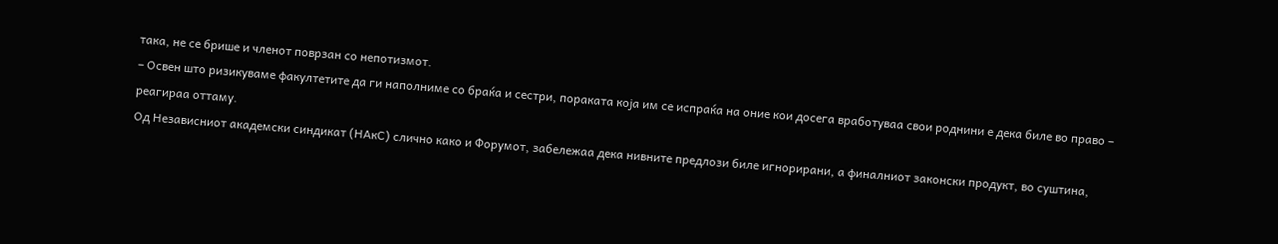така, не се брише и членот поврзан со непотизмот.
– Освен што ризикуваме факултетите да ги наполниме со браќа и сестри, пораката која им се испраќа на оние кои досега вработуваа свои роднини е дека биле во право – реагираа оттаму.
Од Независниот академски синдикат (НАкС) слично како и Форумот, забележаа дека нивните предлози биле игнорирани, а финалниот законски продукт, во суштина,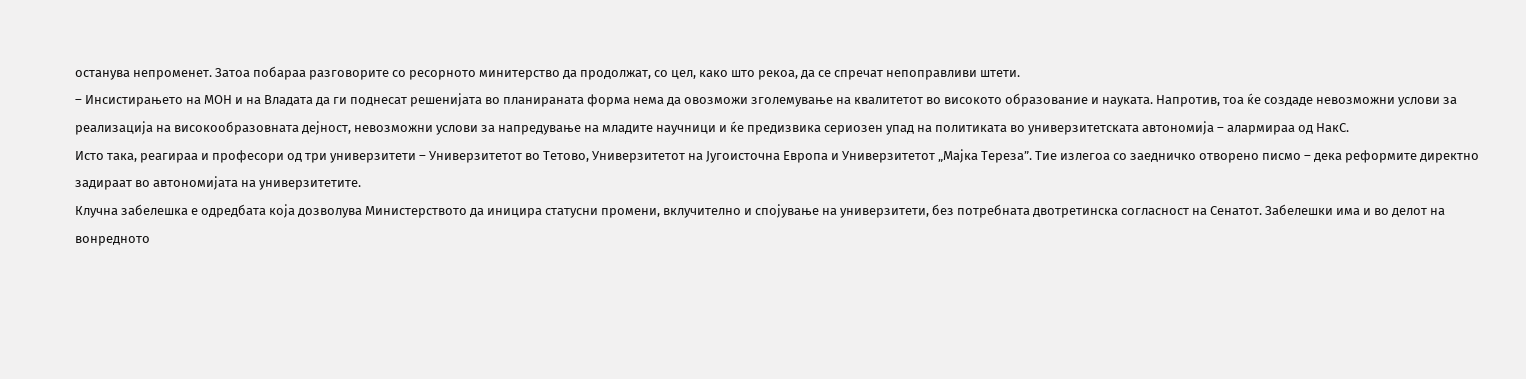останува непроменет. Затоа побараа разговорите со ресорното минитерство да продолжат, со цел, како што рекоа, да се спречат непоправливи штети.
– Инсистирањето на МОН и на Владата да ги поднесат решенијата во планираната форма нема да овозможи зголемување на квалитетот во високото образование и науката. Напротив, тоа ќе создаде невозможни услови за реализација на високообразовната дејност, невозможни услови за напредување на младите научници и ќе предизвика сериозен упад на политиката во универзитетската автономија – алармираа од НакС.
Исто така, реагираа и професори од три универзитети – Универзитетот во Тетово, Универзитетот на Југоисточна Европа и Универзитетот „Мајка Тереза”. Тие излегоа со заедничко отворено писмо – дека реформите директно задираат во автономијата на универзитетите.
Клучна забелешка е одредбата која дозволува Министерството да иницира статусни промени, вклучително и спојување на универзитети, без потребната двотретинска согласност на Сенатот. Забелешки има и во делот на вонредното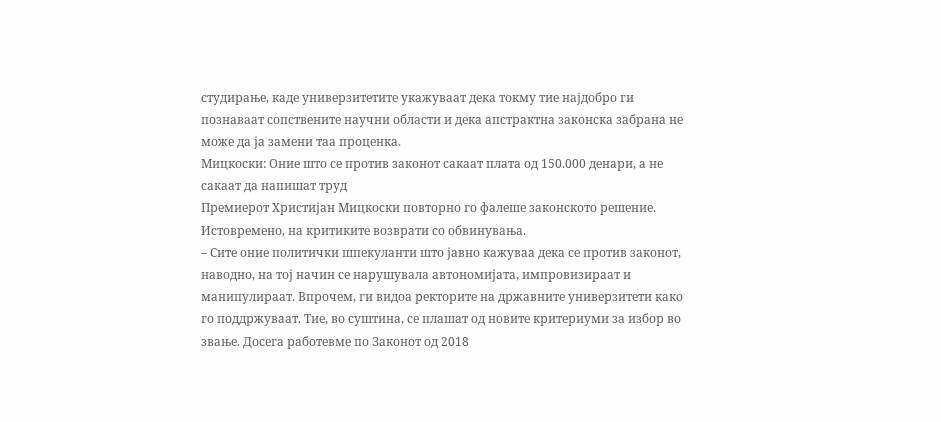студирање, каде универзитетите укажуваат дека токму тие најдобро ги познаваат сопствените научни области и дека апстрактна законска забрана не може да ја замени таа проценка.
Мицкоски: Оние што се против законот сакаат плата од 150.000 денари, а не сакаат да напишат труд
Премиерот Христијан Мицкоски повторно го фалеше законското решение. Истовремено, на критиките возврати со обвинувања.
– Сите оние политички шпекуланти што јавно кажуваа дека се против законот, наводно, на тој начин се нарушувала автономијата, импровизираат и манипулираат. Впрочем, ги видоа ректорите на државните универзитети како го поддржуваат. Тие, во суштина, се плашат од новите критериуми за избор во звање. Досега работевме по Законот од 2018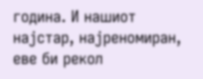година. И нашиот најстар, најреномиран, еве би рекол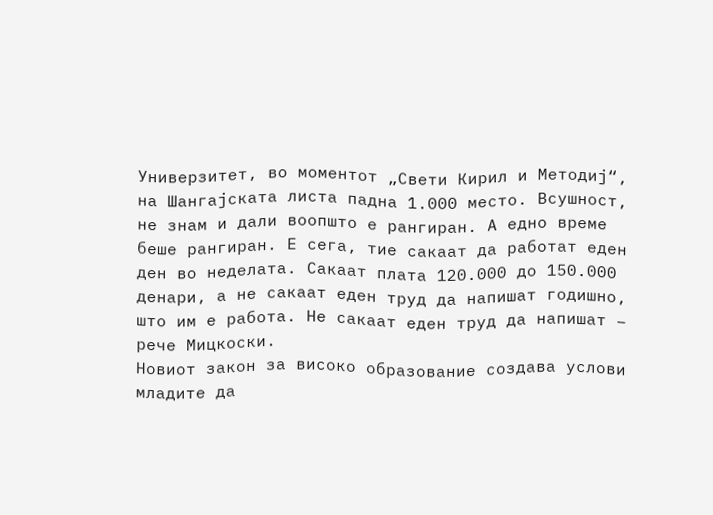Универзитет, во моментот „Свети Кирил и Методиј“, на Шангајската листа падна 1.000 место. Всушност, не знам и дали воопшто е рангиран. А едно време беше рангиран. Е сега, тие сакаат да работат еден ден во неделата. Сакаат плата 120.000 до 150.000 денари, а не сакаат еден труд да напишат годишно, што им е работа. Не сакаат еден труд да напишат – рече Мицкоски.
Новиот закон за високо образование создава услови младите да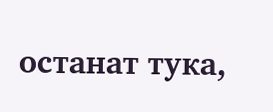останат тука,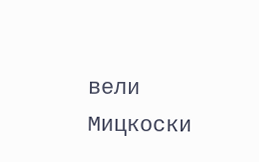вели Мицкоски